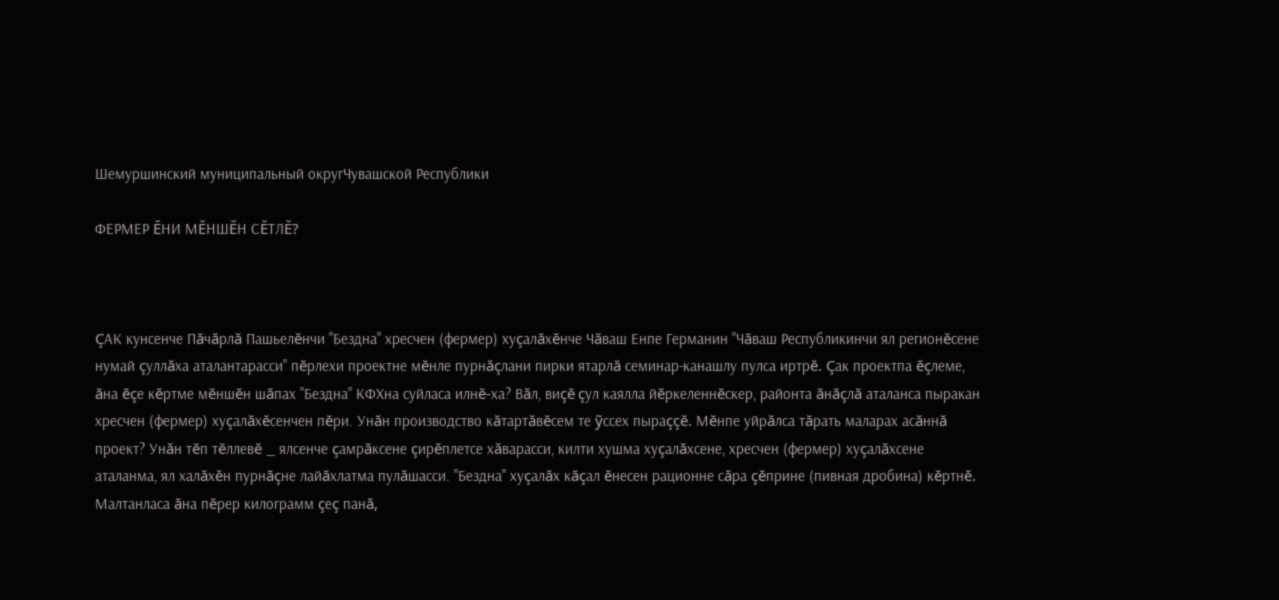Шемуршинский муниципальный округЧувашской Республики

ФЕРМЕР ĔНИ МĔНШĔН СĔТЛĔ?



ÇАК кунсенче Пăчăрлă Пашьелĕнчи "Бездна" хресчен (фермер) хуçалăхĕнче Чăваш Енпе Германин "Чăваш Республикинчи ял регионĕсене нумай çуллăха аталантарасси" пĕрлехи проектне мĕнле пурнăçлани пирки ятарлă семинар-канашлу пулса иртрĕ. Çак проектпа ĕçлеме, ăна ĕçе кĕртме мĕншĕн шăпах "Бездна" КФХна суйласа илнĕ-ха? Вăл, виçĕ çул каялла йĕркеленнĕскер, районта ăнăçлă аталанса пыракан хресчен (фермер) хуçалăхĕсенчен пĕри. Унăн производство кăтартăвĕсем те ỹссех пыраççĕ. Мĕнпе уйрăлса тăрать маларах асăннă проект? Унăн тĕп тĕллевĕ _ ялсенче çамрăксене çирĕплетсе хăварасси, килти хушма хуçалăхсене, хресчен (фермер) хуçалăхсене аталанма, ял халăхĕн пурнăçне лайăхлатма пулăшасси. "Бездна" хуçалăх кăçал ĕнесен рационне сăра çĕприне (пивная дробина) кĕртнĕ. Малтанласа ăна пĕрер килограмм çеç панă,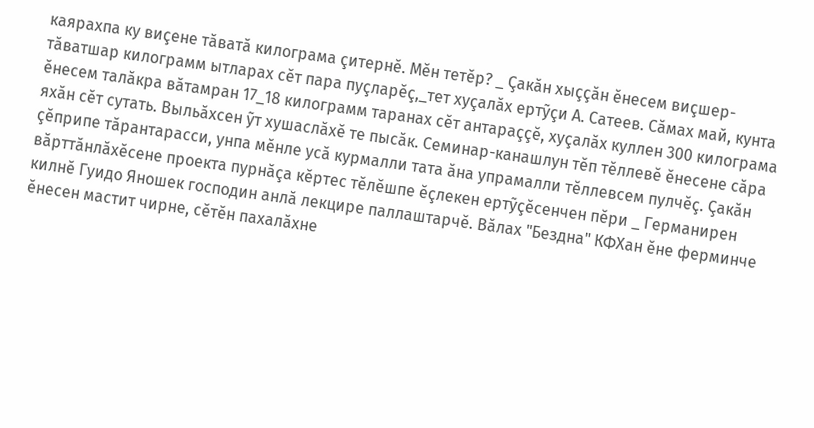каярахпа ку виçене тăватă килограма çитернĕ. Мĕн тетĕр? _ Çакăн хыççăн ĕнесем виçшер-тăватшар килограмм ытларах сĕт пара пуçларĕç,_тет хуçалăх ертỹçи А. Сатеев. Сăмах май, кунта ĕнесем талăкра вăтамран 17_18 килограмм таранах сĕт антараççĕ, хуçалăх куллен 300 килограма яхăн сĕт сутать. Выльăхсен ỹт хушаслăхĕ те пысăк. Семинар-канашлун тĕп тĕллевĕ ĕнесене сăра çĕприпе тăрантарасси, унпа мĕнле усă курмалли тата ăна упрамалли тĕллевсем пулчĕç. Çакăн вăрттăнлăхĕсене проекта пурнăçа кĕртес тĕлĕшпе ĕçлекен ертỹçĕсенчен пĕри _ Германирен килнĕ Гуидо Яношек господин анлă лекцире паллаштарчĕ. Вăлах "Бездна" КФХан ĕне ферминче ĕнесен мастит чирне, сĕтĕн пахалăхне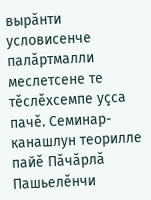вырăнти условисенче палăртмалли меслетсене те тĕслĕхсемпе уçса пачĕ. Семинар-канашлун теорилле пайĕ Пăчăрлă Пашьелĕнчи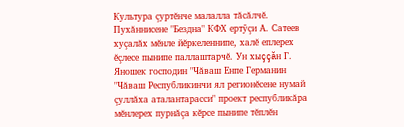Культура çуртĕнче малалла тăсăлчĕ. Пухăннисене "Бездна" КФХ ертỹçи А. Сатеев хуçалăх мĕнле йĕркеленнипе, халĕ еплерех ĕçлесе пынипе паллаштарчĕ. Ун хыççăн Г. Яношек господин "Чăваш Енпе Германин "Чăваш Республикинчи ял регионĕсене нумай çуллăха аталантарасси" проект республикăра мĕнлерех пурнăçа кĕрсе пынипе тĕплĕн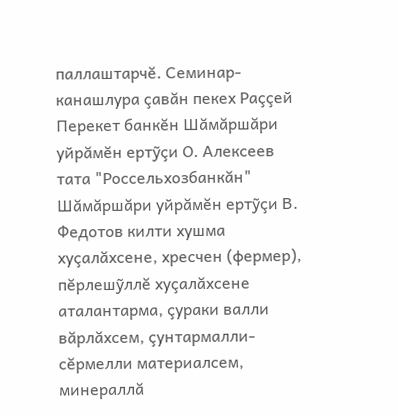паллаштарчĕ. Семинар-канашлура çавăн пекех Раççей Перекет банкĕн Шăмăршăри уйрăмĕн ертỹçи О. Алексеев тата "Россельхозбанкăн" Шăмăршăри уйрăмĕн ертỹçи В. Федотов килти хушма хуçалăхсене, хресчен (фермер), пĕрлешỹллĕ хуçалăхсене аталантарма, çураки валли вăрлăхсем, çунтармалли-сĕрмелли материалсем, минераллă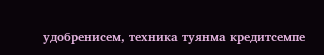удобренисем, техника туянма кредитсемпе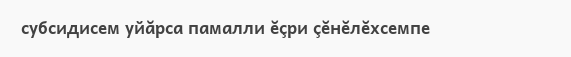субсидисем уйăрса памалли ĕçри çĕнĕлĕхсемпе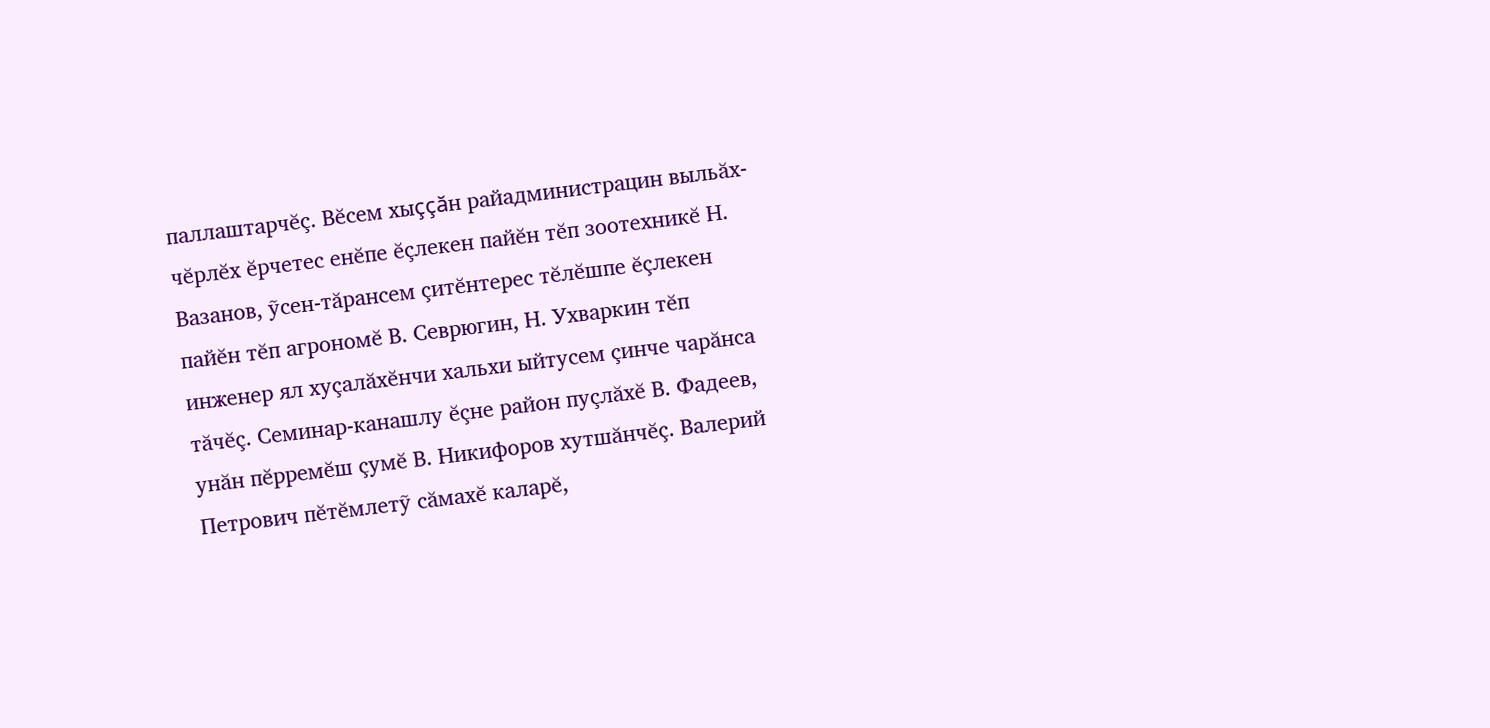паллаштарчĕç. Вĕсем хыççăн райадминистрацин выльăх-чĕрлĕх ĕрчетес енĕпе ĕçлекен пайĕн тĕп зоотехникĕ Н. Вазанов, ỹсен-тăрансем çитĕнтерес тĕлĕшпе ĕçлекен пайĕн тĕп агрономĕ В. Севрюгин, Н. Ухваркин тĕп инженер ял хуçалăхĕнчи хальхи ыйтусем çинче чарăнса тăчĕç. Семинар-канашлу ĕçне район пуçлăхĕ В. Фадеев, унăн пĕрремĕш çумĕ В. Никифоров хутшăнчĕç. Валерий Петрович пĕтĕмлетỹ сăмахĕ каларĕ,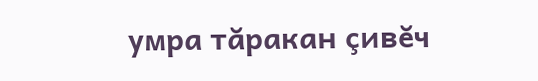умра тăракан çивĕч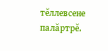тĕллевсене палăртрĕ.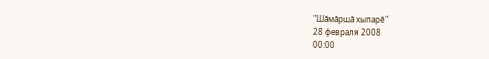"Шăмăршă хыпарĕ"
28 февраля 2008
00:00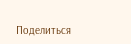Поделиться